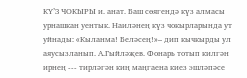КҮ’З ЧОКЫРЫ и. анат. Баш сөягендә күз алмасы урнашкан уентык. Наиләнең күз чокырларында ут уйнады: «Кыланма! Беләсең!»– дип кычкырды ул аяусызланып. А.Гыйләҗев. Фонарь тотып килгән ирнең --- тирләгән киң маңгаена киез эшләпәсе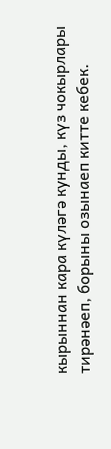кырыннан кара күләгә кунды, күз чокырлары тирәнәеп, борыны озынаеп китте кебек.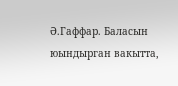Ә.Гаффар. Баласын юындырган вакытта,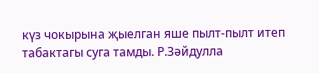күз чокырына җыелган яше пылт-пылт итеп табактагы суга тамды. Р.Зәйдулла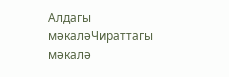Алдагы мәкаләЧираттагы мәкалә